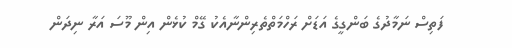ފަތިސް ނަމާދުގެ ބަންގީގެ އަޑަށް ރަހްމަތްތެރިންނާއެކު ގޭމް ކުޅެން އިން މޫސަ އަރާ ނިދަން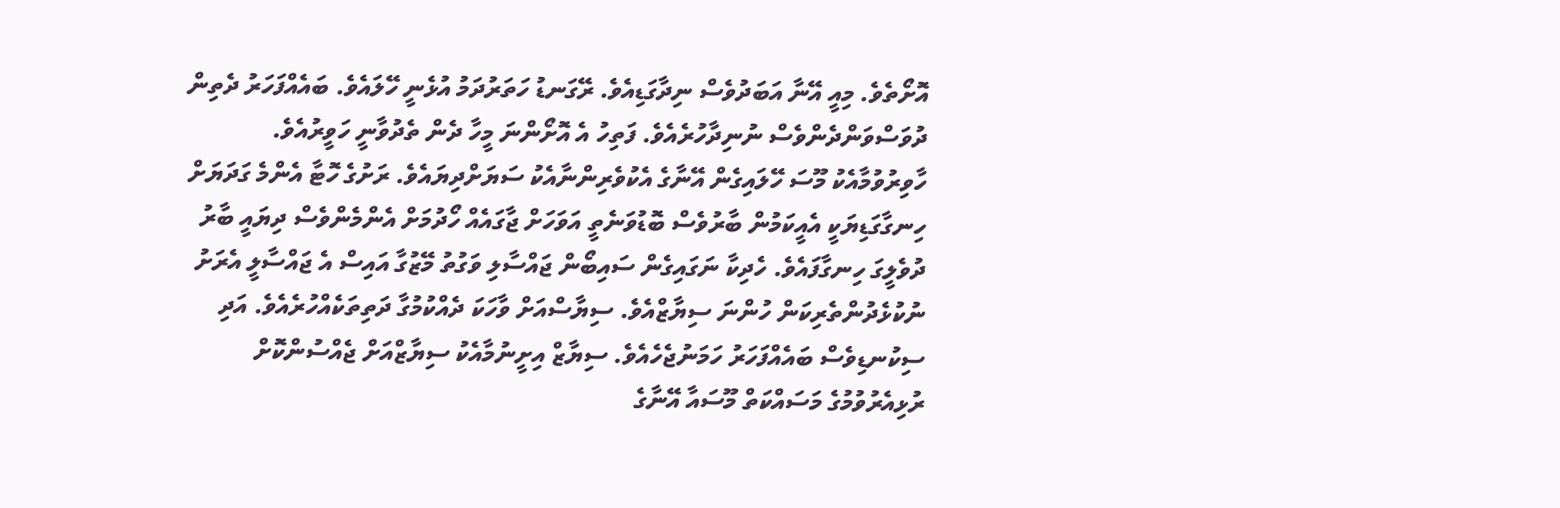އޮށޯތެވެ. މިއީ އޭނާ އަބަދުވެސް ނިދާގަޑިއެވެ. ރޭގަނޑު ހަތަރުދަމު އުޅެނީ ހޭލައެވެ. ބައެއްފަހަރު ދެތިން ދުވަސްވަންދެންވެސް ނުނިދާހުރެއެވެ. ފަތިހު އެ އޮށޯންނަ މީހާ ދެން ތެދުވާނީ ހަވީރުއެވެ.
ހާވިރުވުމާއެކު މޫސަ ހޭލައިގެން އޭނާގެ އެކުވެރިންނާއެކު ސަޔަށްދިޔައެވެ. ރަށުގެ ހޮޓާ އެންމެ ގަދަޔަށް ހިނގާގަޑިޔަކީ އެއީކަމުން ބާރުވެސް ބޮޑުވަނެތީ އަވަހަށް ޖާގައެއް ހޯދުމަށް އެންމެންވެސް ދިޔައީ ބާރު ދުވެލީގަ ހިނގާފައެވެ. ހެދިކާ ނަގައިގެން ސައިބޯން ޖައްސާލި ވަގުތު މޭޒުގާ އައިސް އެ ޖައްސާލީ އެރަށު ނުކުޅެދުންތެރިކަން ހުންނަ ސިޔާޒްއެވެ. ސިޔާސްއަށް ވާހަކަ ދެއްކުމުގާ ދަތިތަކެއްހުރެއެވެ. އަދި ސިކުނޑިވެސް ބައެއްފަހަރު ހަމަނުޖެހެއެވެ. ސިޔާޒް އިށީނުމާއެކު ސިޔާޒްއަށް ޖެއްސުންކޮށް ރުޅިއެރުވުމުގެ މަސައްކަތް މޫސައާ އޭނާގެ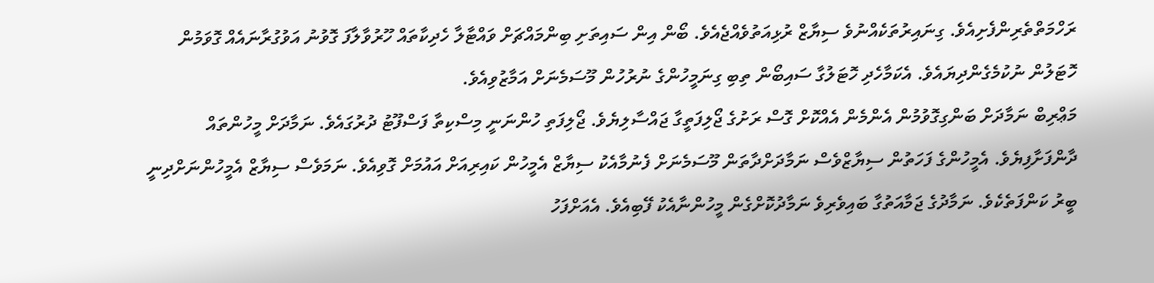ރަހްމަތްތެރިންފެށިއެވެ. ގިނައިރުތަކެއްނުވެ ސިޔާޒް ރުޅިއަތުވެއްޖެއެވެ. ބޯން އިން ސައިތަށި ބިންމައްޗަށް ވައްޓާލާ ހެދިކާތައް ހޫރުވާލާފަ ގޮވުނު އަވުގުރާނައެއް ގޮވަމުން ހޮޓަލުން ނުކުމެގެންދިޔައެވެ. އެކަމާހެދި ހޮޓަލުގާ ސައިބޯން ތިބި ގިނަމީހުންގެ ނުރުހުން މޫސަމެނަށް އަމާޒުވިއެވެ.
މަޢްރިބް ނަމާދަށް ބަންގިގޮވުމުން އެންމެން އެއްކޮށް ގޮސް ރަށުގެ ޖޯލިފަތީގާ ޖައްސާލިޔެވެ. ޖޯލިފަތި ހުންނަނީ މިސްކިތާ ފަސްފޫޓު ދުރުގައެވެ. ނަމާދަށް މީހުންތައް ދާންފަށާފިޔެވެ. އެމީހުންގެ ފަހަތުން ސިޔާޒްވެސް ނަމާދަށްދާތަން މޫސަމެނަށް ފެނުމާއެކު ސިޔާޒް އެމީހުން ކައިރިއަށް އައުމަށް ގޮވިއެވެ. ނަމަވެސް ސިޔާޒް އެމީހުންނަށްދިނީ ބީރު ކަންފަތެކެވެ. ނަމާދުގެ ޖަމާއަތުގާ ބައިވެރިވެ ނަމާދުކޮށްގެން މީހުންނާއެކު ފޭބިއެވެ. އެއަށްފަހު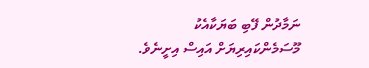ނަމާދުން ފޭބި ބަޔަކާއެކު މޫސަމެންކައިރިޔަށް އައިސް އިށީނެވެ.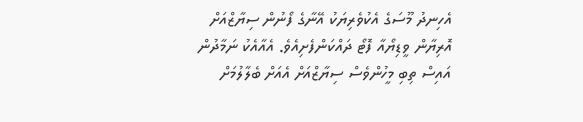އެހިނދު މޫސަގެ އެކުވެރިޔަކު އޭނާގެ ފޯނުން ސިޔާޒްއަށް އޮރިޔާން ވީޑިޔޯއާ ފޮޓޯ ދައްކަންފެށިއެވެ. އެއާއެކު ނަމާދުން އައިސް ތިބި މީހުންވެސް ސިޔާޒްއަށް އެއަށް ބެލާލުމަށް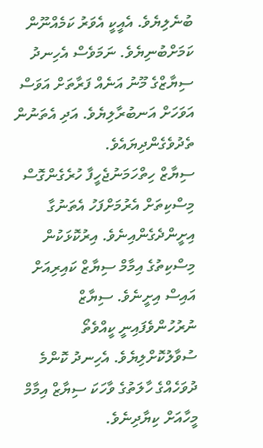ބުނެލިޔެވެ. އެއީކީ އެވަރު ކަމެއްނޫން ކަމަށްބުނިޔެވެ. ނަމަވެސް އެހިނދު ސިޔާޒްގެ މޫނު އަނެއް ފަރާތަށް އަވަސް އަވަހަށް އަނބުރާލިޔެވެ. އަދި އެތަނުން ތެދުވެގެންދިޔައެވެ.
ސިޔާޒް ހިތްހަމަނުޖެހީފާ ހުރެގެންގޮސް މިސްކިތަށް އެރުމަށްފަހު އެތަނުގާ އިށީންދެގެންއިނެވެ. އިރުކޮޅަކުން މިސްކިތުގެ އިމާމް ސިޔާޒް ކައިރިއަށް އައިސް އިށީނެވެ. ސިޔާޒް ނުރުހުންވެފައިނީ ކީއްވެތޯ ސުވާލުކޮށްލިޔެވެ. އެހިނދު ކޮންމެ ދުވަހެއްގެ ހާލަތުގެ ވާހަކަ ސިޔާޒް އިމާމް މީހާއަށް ކިޔާދިނެވެ.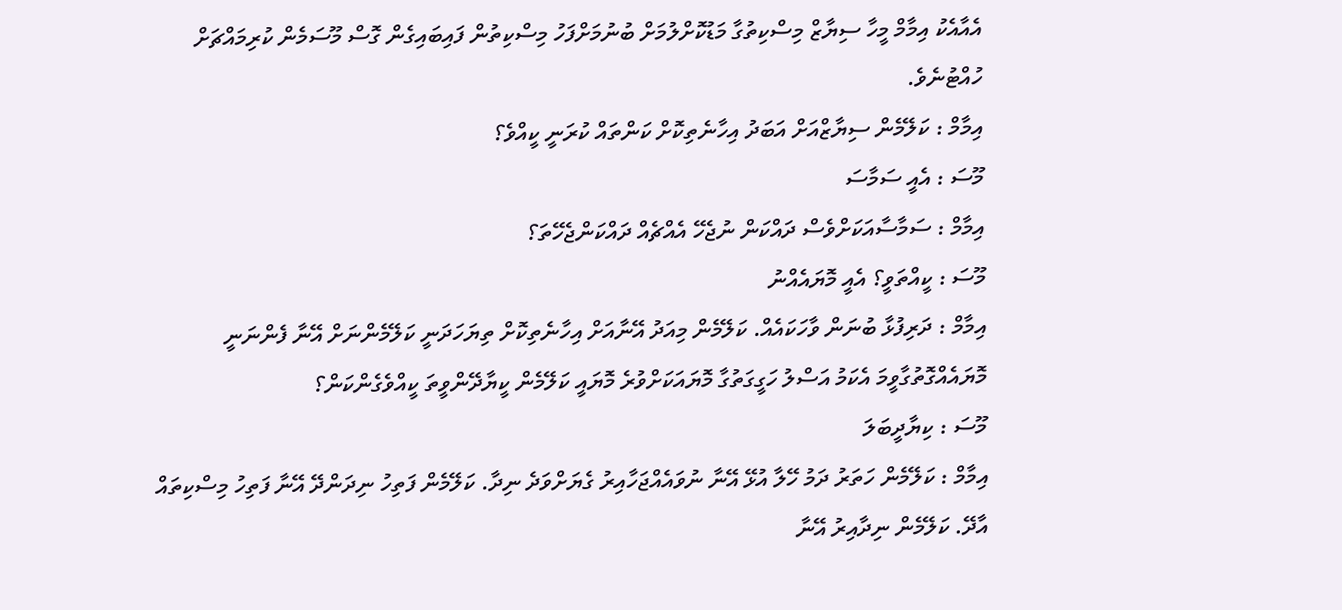އެއާއެކު އިމާމް މީހާ ސިޔާޒް މިސްކިތުގާ މަޑުކޮށްލުމަށް ބުނުމަށްފަހު މިސްކިތުން ފައިބައިގެން ގޮސް މޫސަމެން ކުރިމައްޗަށް ހުއްޓުނެވެ.
އިމާމް : ކަލޭމެން ސިޔާޒްއަށް އަބަދު އިހާނެތިކޮށް ކަންތައް ކުރަނީ ކީއްވެ؟
މޫސަ : އެއީ ސަމާސަ
އިމާމް : ސަމާސާއަކަށްވެސް ދައްކަން ނުޖެހޭ އެއްޗެއް ދައްކަންޖެހޭތަ؟
މޫސަ : ކީއްތަވީ؟ އެއީ މޮޔައެއްނު
އިމާމް : ދަރިފުޅާ ބުނަން ވާހަކައެއް. ކަލޭމެން މިއަދު އޭނާއަށް އިހާނެތިކޮށް ތިޔަހަދަނީ ކަލޭމެންނަށް އޭނާ ފެންނަނީ މޮޔައެއްގޮތުގާވީމަ އެކަމު އަސްލު ހަގީގަތުގާ މޮޔައަކަށްވުރެ މޮޔައީ ކަލޭމެން ކީޔާދޭންވީތަ ކީއްވެގެންކަން؟
މޫސަ : ކިޔާދީބަލަ
އިމާމް : ކަލޭމެން ހަތަރު ދަމު ހޭލާ އުޅޭ އޭނާ ނުވައެއްޖަހާއިރު ގެޔަށްވަދެ ނިދާ. ކަލޭމެން ފަތިހު ނިދަންދޭ އޭނާ ފަތިހު މިސްކިތައް އާދޭ. ކަލޭމެން ނިދާއިރު އޭނާ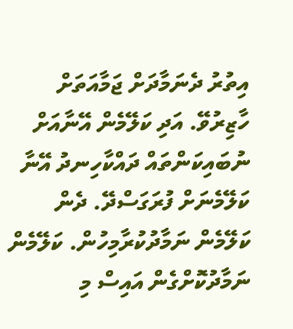އިތުރު ދެނަމާދަށް ޖަމާއަތަށް ހާޒިރުވޭ. އަދި ކަލޭމެން އޭނާއަށް ނުބައިކަންތައް ދައްކާހިނދު އޭނާ ކަލޭމެނަށް ފުރަގަސްދޭ. ދެން ކަލޭމެން ނަމާދުކުރާމިހުން. ކަލޭމެން ނަމާދުކޮށްގެން އައިސް މި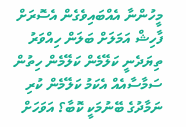މީހުންނާ އެއްބައިވެގެން އެސޮރަށް ފާހިޝް އަމަލަށް ބަލަން ހިއްވަރު ތިޔަދެނީ ކަލޭމެން ކަލޭމެން ހިތުން ސަމާސާއެއް އެކަމު ކަލޭމެން ކުރި ނަމާދުގެ ބޭނުމަކީ ކޮބާ؟ އަވަހަށް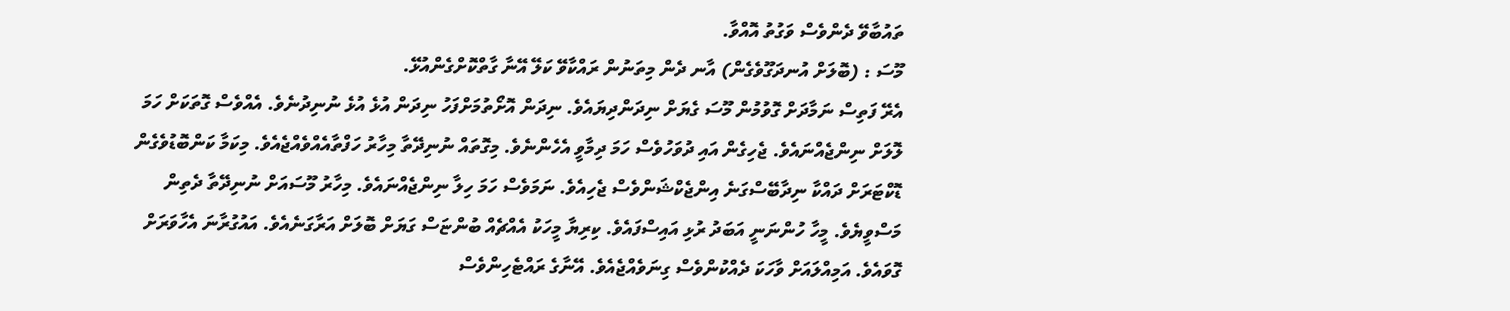ތައުބާވޭ ދެންވެސް ވަގުތު އޮއްވާ.
މޫސަ : (ބޮލަށް އުނދަގޫވެގެން) އާނ ދެން މިތަނުން ރައްކާވޭ ކަލޭ އޭނާ ގާތްކޮށްގެންއުޅޭ.
އެރޭ ފަތިސް ނަމާދަށް ގޮވުމުން މޫސަ ގެޔަށް ނިދަންދިޔައެވެ. ނިދަން އޮށޯތުމަށްފަހު ނިދަން އުޅެ އުޅެ ނުނިދުނެވެ. އެއްވެސް ގޮތަކަށް ހަމަ ލޮލަށް ނިންޖެއްނައެވެ. ޖެހިގެން އައި ދުވަހުވެސް ހަމަ ދިމާވީ އެހެންނެވެ. މިގޮތައް ނުނިދޭތާ މިހާރު ހަފްތާއެއްވެއްޖެއެވެ. މިކަމާ ކަންބޮޑުވެގެން ޑޮކްޓަރަށް ދައްކާ ނިދާބޭސްގަނެ އިންޖެކްޝަންވެސް ޖެހިއެވެ. ނަމަވެސް ހަމަ ހިލާ ނިންޖެއްނައެވެ. މިހާރު މޫސައަށް ނުނިދޭތާ ދެތިން މަސްވީޔެވެ. މީހާ ހުންނަނީ އަބަދު ރުޅި އައިސްފައެވެ. ކިރިޔާ މީހަކު އެއްޗެއް ބުންޏަސް ގަޔަށް ބޮލަށް އަރާގަނެއެވެ. އައުގުރާނަ އެހާވަރަށް ގޮވައެވެ. އަމިއްލައަށް ވާހަކަ ދެއްކުންވެސް ގިނަވެއްޖެއެވެ. އޭނާގެ ރައްޓެހިންވެސް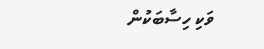ވަކި ހިސާބަކުން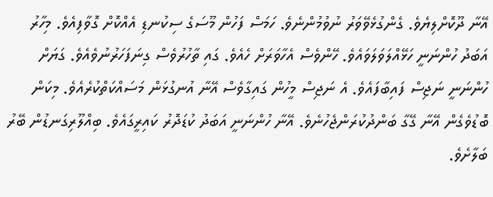އޭނާ ދޫކޮށްލިޔެވެ. ގެންގުޅެވޭވަރު ނުވުމުންނެވެ. ހަމަސް ފަހުން މޫސަގެ ސިކުނޑި އެއްކޮށް ގޮވާފިއެވެ. މިހާރު އަބަދު ހުންނަނީ ހަޅޭއްލަވަލަވައެވެ. ހޭންވެސް އެހާވަރަށް ހެއެވެ. ގައި ތާހުރުވެސް ގިނަފަހަރުނުވެއެވެ. ގަޔަށް ހުންނަނީ ނަޖިސް ފައިބާފައެވެ. އެ ނަޖިސް މީހުން ގައިގާވެސް އޭނާ އުނގުޅަން މަސައްކަތްކުރެއެވެ. މިކަން ބޮޑުވެގެން އޭނާ ގޭގާ ބަންދުކުރަންޖެހުނެވެ. އޭނާ ހުންނަނީ އަބަދު ކުޑަދޮރު ކައިރީގައެވެ. ބިއްލޫރިގަނޑުން ބޭރު ބަލާށެވެ.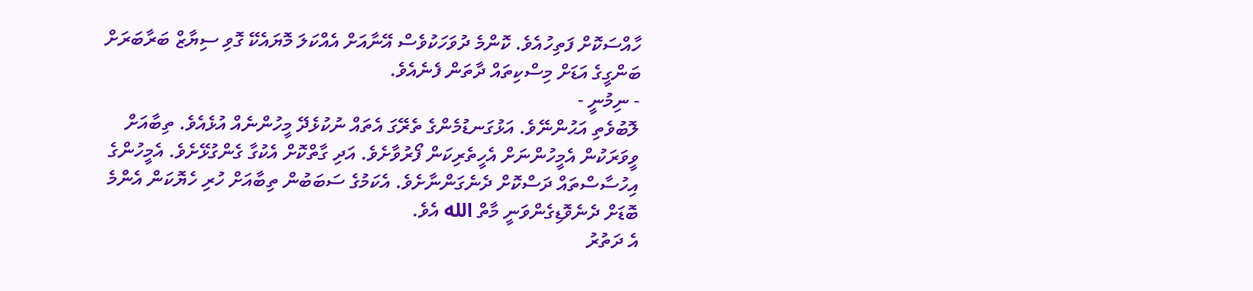ހާއްސަކޮށް ފަތިހުއެވެ. ކޮންމެ ދުވަހަކުވެސް އޭނާއަށް އެއްކަލަ މޮޔައެކޭ ގޮވި ސިޔާޒް ބަރާބަރަށް ބަންގީގެ އަޑަށް މިސްކިތައް ދާތަން ފެނެއެވެ.
- ނިމުނީ -
ލޮބުވެތި އަޙުންނޭވެ. އަޅުގަނޑުމެންގެ ތެރޭގަ އެތައް ނުކުޅެދޭ މީހުންނެއް އުޅެއެވެ. ތިބާއަށް ވީވަރަކުން އެމީހުންނަށް އެހީތެރިކަން ފޯރުވާށެވެ. އަދި ގާތްކޮށް އެކުގާ ގެންގުޅޭށެވެ. އެމީހުންގެ އިހުސާސްތައް ދަސްކޮށް ދެނެގަންނާށެވެ. އެކަމުގެ ސަބަބުން ތިބާއަށް ހުރި ހެޔޮކަން އެންމެ ބޮޑަށް ދެނެވޮޑިގެންވަނީ މާތް الله އެވެ.
އެ ދަތުރު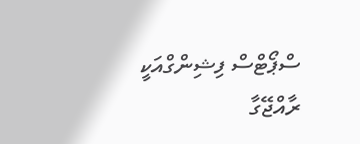ސްޕޯޓްސް ފިޝިންގްއަކީ ރާއްޖޭގާ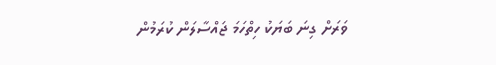ވަރަށް ގިނަ ބަޔަކު ހިތްހަމަ ޖައްސާލަން ކުރަމުން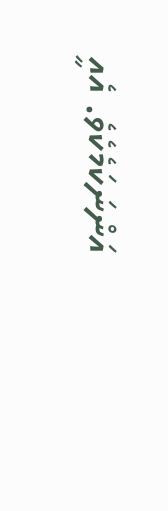އަންނަކަމެކެވެ. އެއީ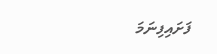ފަށައިފިނަމަ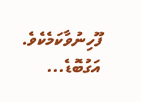ފޫހިނުވާކަމެކެވެ. އަގުބޮޑެ...